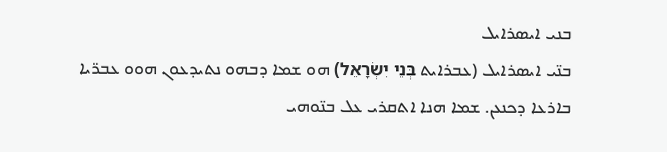ܒܢܝ ܐܝܣܪܐܝܠ
ܒܢ̈ܝ ܐܝܣܪܐܝܠ (ܥܒܪܐܝܬ בְּנֵי יִשְׂרָאֵל) ܗܘ ܫܡܐ ܕܒܗܘ ܢܬܝܕܥܘܢ ܗܘܘ ܥܒܪ̈ܝܐ ܒܐܪܥܐ ܕܟܢܥܢ. ܫܡܐ ܗܢܐ ܐܬܩܪܝ ܥܠ ܒܢ̈ܘܗܝ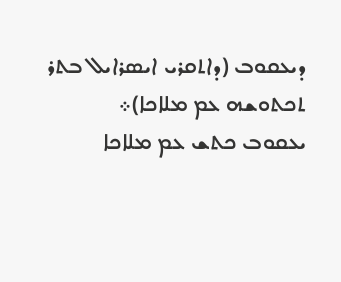ܕܝܥܩܘܒ (ܕܐܬܩܪܝ ܐܝܣܪܐܝܠ ܒܬܪ ܬܟܬܘܫܗ ܥܡ ܡܠܐܟܐ)܀
ܝܥܩܘܒ ܟܬܫ ܥܡ ܡܠܐܟܐ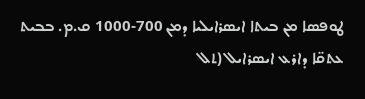ܛܘܦܣܐ ܡܢ ܒܝܬܐ ܐܝܣܪܐܝܠܝܐ ܕܡܢ 700-1000 ܩ.ܡ. ܒܒܝܬ ܥܬܩ̈ܐ ܕܐܪܥ ܐܝܣܪܐܝܠ (ܬܠ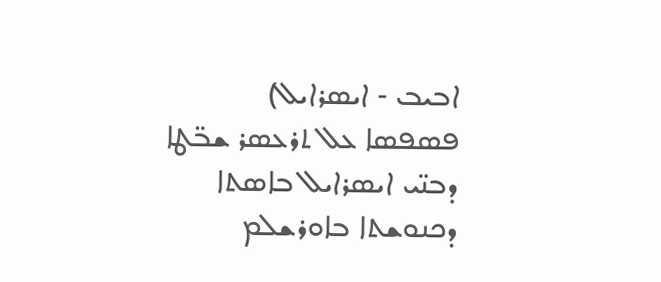ܐܒܝܒ - ܐܝܣܪܐܝܠ)
ܦܣܦܣܐ ܥܠ ܬܪܥܣܪ ܫܒ̈ܛܐ ܕܒܢ̈ܝ ܐܝܣܪܐܝܠ ܒܐܣܬܐ ܕܟܢܘܫܬܐ ܒܐܘܪܫܠܡ